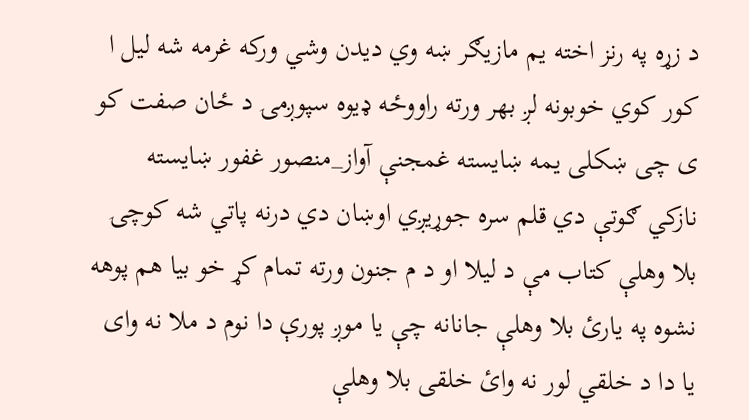د زړه په رنز اخته یم مازیګر ښه وي دیدن وشي ورکه غرمه شه لیل ا کور کوي خوبونه لږ بهر ورته راووځه ډیوه سپوږمۍ د ځان صفت کو ی چی ښکلی یمه ښايسته غمجنې آواز_منصور غفور ښایسته نازکي ګوتې دي قلم سره جوړیږي اوښان دي درنه پاتي شه کوچۍ بلا وهلې کتاب مې د لیلا او د م جنون ورته تمام کړ خو بیا هم پوهه نشوه په یارئ بلا وهلې جانانه چې یا موږ پورې دا نوم د ملا نه وای یا دا د خلقي لور نه وائ خلقی بلا وهلې